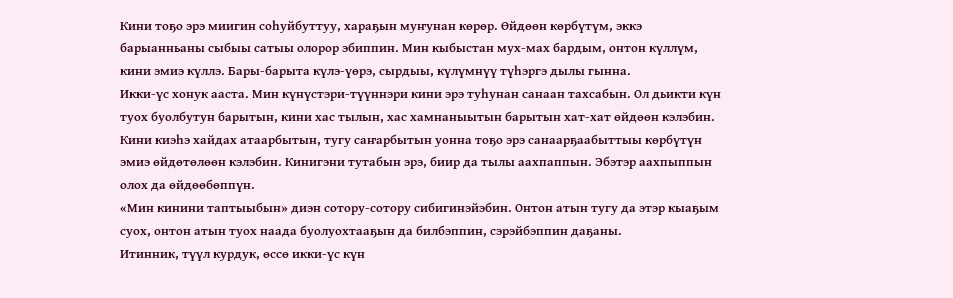Кини тоҕо эрэ миигин соһуйбуттуу, хараҕын муҥунан көрөр. Өйдөөн көрбүтүм, эккэ барыанньаны сыбыы сатыы олорор эбиппин. Мин кыбыстан мух-мах бардым, онтон күллүм, кини эмиэ күллэ. Бары-барыта күлэ-үөрэ, сырдыы, күлүмнүү түһэргэ дылы гынна.
Икки-үс хонук ааста. Мин күнүстэри-түүннэри кини эрэ туһунан санаан тахсабын. Ол дьикти күн туох буолбутун барытын, кини хас тылын, хас хамнаныытын барытын хат-хат өйдөөн кэлэбин. Кини киэһэ хайдах атаарбытын, тугу саҥарбытын уонна тоҕо эрэ санаарҕаабыттыы көрбүтүн эмиэ өйдөтөлөөн кэлэбин. Кинигэни тутабын эрэ, биир да тылы аахпаппын. Эбэтэр аахпыппын олох да өйдөөбөппүн.
«Мин кинини таптыыбын» диэн сотору-сотору сибигинэйэбин. Онтон атын тугу да этэр кыаҕым суох, онтон атын туох наада буолуохтааҕын да билбэппин, сэрэйбэппин даҕаны.
Итинник, түүл курдук, өссө икки-үс күн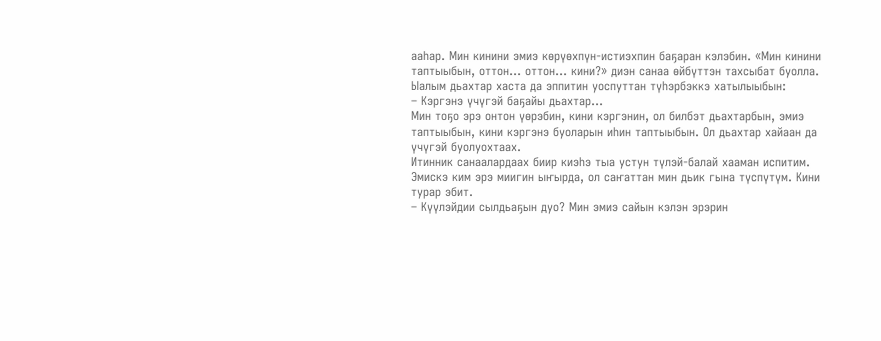ааһар. Мин кинини эмиэ көрүөхпүн-истиэхпин баҕаран кэлэбин. «Мин кинини таптыыбын, оттон… оттон… кини?» диэн санаа өйбүттэн тахсыбат буолла. Ыалым дьахтар хаста да эппитин уоспуттан түһэрбэккэ хатылыыбын:
– Кэргэнэ үчүгэй баҕайы дьахтар…
Мин тоҕо эрэ онтон үөрэбин, кини кэргэнин, ол билбэт дьахтарбын, эмиэ таптыыбын, кини кэргэнэ буоларын иһин таптыыбын. Ол дьахтар хайаан да үчүгэй буолуохтаах.
Итинник санаалардаах биир киэһэ тыа устун түлэй-балай хааман испитим. Эмискэ ким эрэ миигин ыҥырда, ол саҥаттан мин дьик гына түспүтүм. Кини турар эбит.
– Күүлэйдии сылдьаҕын дуо? Мин эмиэ сайын кэлэн эрэрин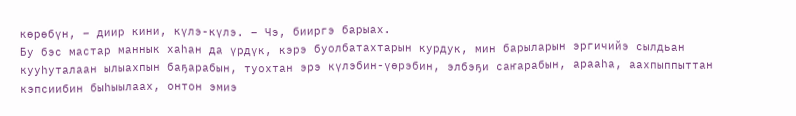көрөбүн, – диир кини, күлэ-күлэ. – Чэ, бииргэ барыах.
Бу бэс мастар маннык хаһан да үрдүк, кэрэ буолбатахтарын курдук, мин барыларын эргичийэ сылдьан кууһуталаан ылыахпын баҕарабын, туохтан эрэ күлэбин-үөрэбин, элбэҕи саҥарабын, арааһа, аахпыппыттан кэпсиибин быһыылаах, онтон эмиэ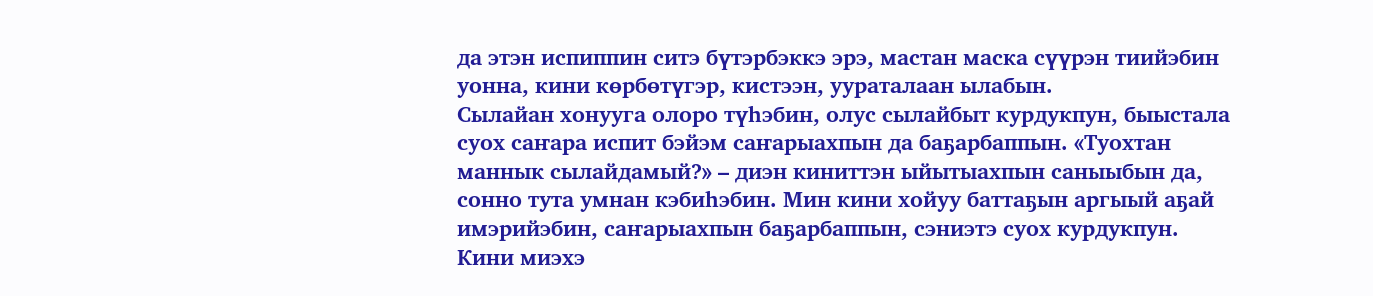да этэн испиппин ситэ бүтэрбэккэ эрэ, мастан маска сүүрэн тиийэбин уонна, кини көрбөтүгэр, кистээн, уураталаан ылабын.
Сылайан хонууга олоро түһэбин, олус сылайбыт курдукпун, быыстала суох саҥара испит бэйэм саҥарыахпын да баҕарбаппын. «Туохтан маннык сылайдамый?» – диэн киниттэн ыйытыахпын саныыбын да, сонно тута умнан кэбиһэбин. Мин кини хойуу баттаҕын аргыый аҕай имэрийэбин, саҥарыахпын баҕарбаппын, сэниэтэ суох курдукпун. Кини миэхэ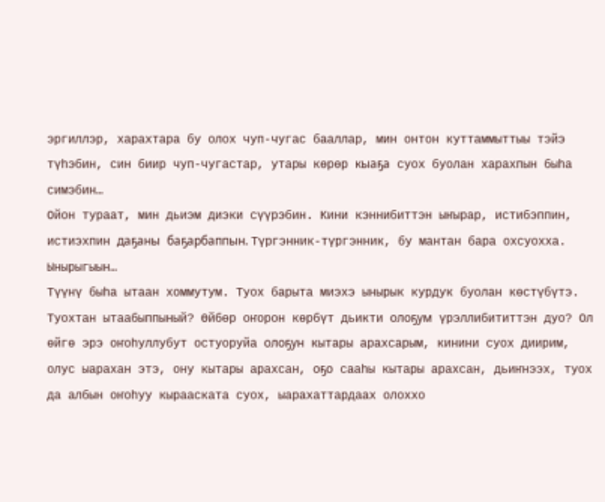эргиллэр, харахтара бу олох чуп-чугас бааллар, мин онтон куттаммыттыы тэйэ түһэбин, син биир чуп-чугастар, утары көрөр кыаҕа суох буолан харахпын быһа симэбин…
Ойон тураат, мин дьиэм диэки сүүрэбин. Кини кэннибиттэн ыҥырар, истибэппин, истиэхпин даҕаны баҕарбаппын. Түргэнник-түргэнник, бу мантан бара охсуохха. Ынырыгыын…
Түүнү быһа ытаан хоммутум. Туох барыта миэхэ ынырык курдук буолан көстүбүтэ. Туохтан ытаабыппыный? Өйбөр оҥорон көрбүт дьикти олоҕум үрэллибититтэн дуо? Ол өйгө эрэ оҥоһуллубут остуоруйа олоҕун кытары арахсарым, кинини суох диирим, олус ыарахан этэ, ону кытары арахсан, оҕо сааһы кытары арахсан, дьиҥнээх, туох да албын оҥоһуу кырааската суох, ыарахаттардаах олоххо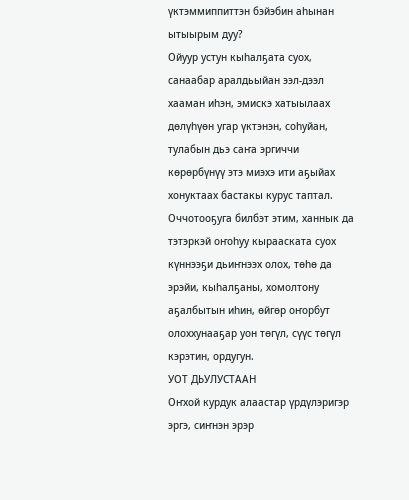үктэммиппиттэн бэйэбин аһынан ытыырым дуу?
Ойуур устун кыһалҕата суох, санаабар аралдьыйан ээл-дээл хааман иһэн, эмискэ хатыылаах дөлүһүөн угар үктэнэн, соһуйан, тулабын дьэ саҥа эргиччи көрөрбүнүү этэ миэхэ ити аҕыйах хонуктаах бастакы курус таптал.
Оччотооҕуга билбэт этим, ханнык да тэтэркэй оҥоһуу кырааската суох күннээҕи дьиҥнээх олох, төһө да эрэйи, кыһалҕаны, хомолтону аҕалбытын иһин, өйгөр оҥорбут олоххунааҕар уон төгүл, сүүс төгүл кэрэтин, ордугун.
УОТ ДЬУЛУСТААН
Оҥхой курдук алаастар үрдүлэригэр эргэ, сиҥнэн эрэр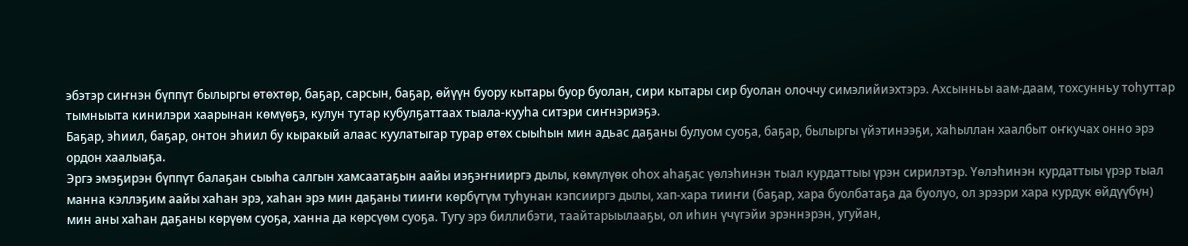эбэтэр сиҥнэн бүппүт былыргы өтөхтөр, баҕар, сарсын, баҕар, өйүүн буору кытары буор буолан, сири кытары сир буолан олоччу симэлийиэхтэрэ. Ахсынньы аам-даам, тохсунньу тоһуттар тымныыта кинилэри хаарынан көмүөҕэ, кулун тутар кубулҕаттаах тыала-кууһа ситэри сиҥнэриэҕэ.
Баҕар, эһиил, баҕар, онтон эһиил бу кыракый алаас куулатыгар турар өтөх сыыһын мин адьас даҕаны булуом суоҕа, баҕар, былыргы үйэтинээҕи, хаһыллан хаалбыт оҥкучах онно эрэ ордон хаалыаҕа.
Эргэ эмэҕирэн бүппүт балаҕан сыыһа салгын хамсаатаҕын аайы иэҕэҥнииргэ дылы, көмүлүөк оһох аһаҕас үөлэһинэн тыал курдаттыы үрэн сирилэтэр. Үөлэһинэн курдаттыы үрэр тыал манна кэллэҕим аайы хаһан эрэ, хаһан эрэ мин даҕаны тииҥи көрбүтүм туһунан кэпсииргэ дылы, хап-хара тииҥи (баҕар, хара буолбатаҕа да буолуо, ол эрээри хара курдук өйдүүбүн) мин аны хаһан даҕаны көрүөм суоҕа, ханна да көрсүөм суоҕа. Тугу эрэ биллибэти, таайтарыылааҕы, ол иһин үчүгэйи эрэннэрэн, угуйан,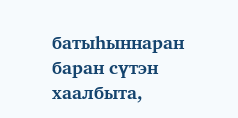батыһыннаран баран сүтэн хаалбыта,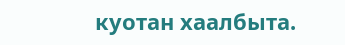куотан хаалбыта.